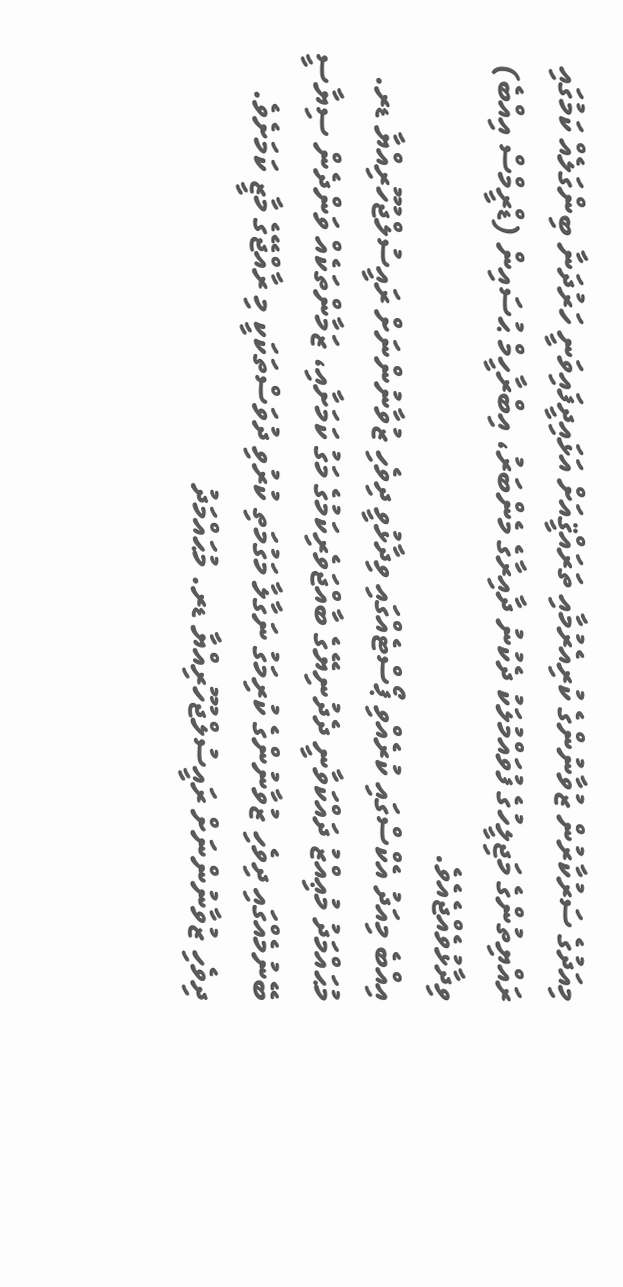މިއަދުގެ ސަރުކާރުން ޒުވާނުންގެ ކުރިއެރުމާއި ތަރައްޤީއަށް އަޅައިދީފައިވަނީ ހަރުދަނާ ބިންގަލެއް ކަމުގައި ރައްޔިތުންގެ މަޖިލީހުގެ ފުވައްމުލަކު ދެކުނު ދާއިރާގެ މެންބަރު، އިބްރާހީމް ޙުސައިން (ޑްރީމްސް އިއްބެ) ވިދާޅުވެއްޖެއެވެ.
އިއްބެ މިއަދު އެކްސްގައި ކުރެއްވި ޕޯސްޓެއްގައި ވިދާޅުވީ ދިވެހި ޒުވާނުންނަށް ރައީސުލްޖުހޫރިއްޔާ ޑރ. މުޙައްމަދު މުޢިއްޒު ދައްކަވާނީ ދެދުނިޔޭގެ ބާއްޖަވެރިކަމުގެ މަގު ކަމަށާއި، ޒަމާންތަކެއް ވަންދެން ސިޔާސީ ބޭނުމެއްގައި ދިވެހި ޒުވާނުންގެ ކުރިމަގު ނަގާލާ މަގުމަތި ކުރުވި ދުވަސްތަކަކީ މި ރާއްޖޭގެ މާޒީ ކަމަށެވެ.
ދިވެހި ޒުވާނުންނަށް ރައީސުލްޖުހޫރިއްޔާ ޑރ. މުޙައްމަދު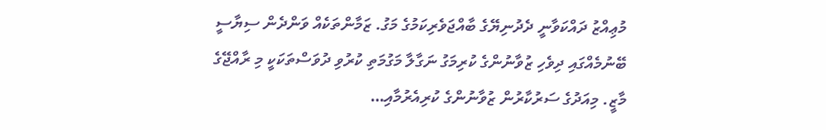މުޢިއްޒު ދައްކަވާނީ ދެދުނިޔޭގެ ބާއްޖަވެރިކަމުގެ މަގު. ޒަމާންތަކެއް ވަންދެން ސިޔާސީ ބޭނުމެއްގައި ދިވެހި ޒުވާނުންގެ ކުރިމަގު ނަގާލާ މަގުމަތި ކުރުވި ދުވަސްތަކަކީ މި ރާއްޖޭގެ މާޒީ. މިއަދުގެ ސަރުކާރުން ޒުވާނުންގެ ކުރިއެރުމާއި…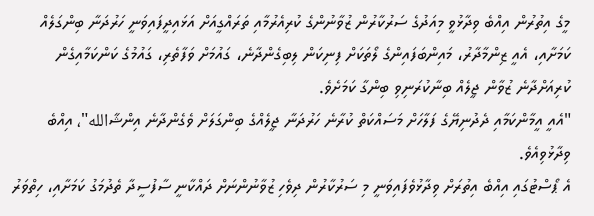މީގެ އިތުރުން އިއްބެ ވިދާޅުވީ މިއަދުގެ ސަރުކާރުން ޒުވާނުންގެ ކުރިއެރުމާއި ތަރައްގީއަށް އަޅައިދީފައިވަނީ ހަރުދަނާ ބިންގަލެއް ކަމަށާއި، އެއީ ޒިންމާދާރު، މައިންބަފައިންގެ ލޯތަކަށް ފިނިކަން ލިބިގެންދާނެ، ގައުމަށް ވަފާތެރި، ގައުމުގެ ކަންކަމާއިގެން ކުރިއަށްދާނެ ޒުވާން ޖީލެއް ބިނާކުރަނިވި ބިންގާ ކަމަށެވެ.
"އެއީ އީމާންކަމާއި ދެދުނިޔޭގެ ފަލާހަށް މަސައްކަތް ކުރާނެ ހަރުދަނާ ޖީލެއްގެ ބިންގަލަށް ވެގެންދާނެ އިންޝާالله"، އިއްބެ ވިދާޅުވިއެވެ.
އެ ޕޯސްޓުގައި އިއްބެ އިތުރަށް ވިދާޅުވެފައިވަނީ މި ސަރުކާރުން ދިވެހި ޒުވާނުންނަށް ދައްކާނީ ސާފުސީދާ ތެދުމަގު ކަމަށާއި، ހިތްވަރު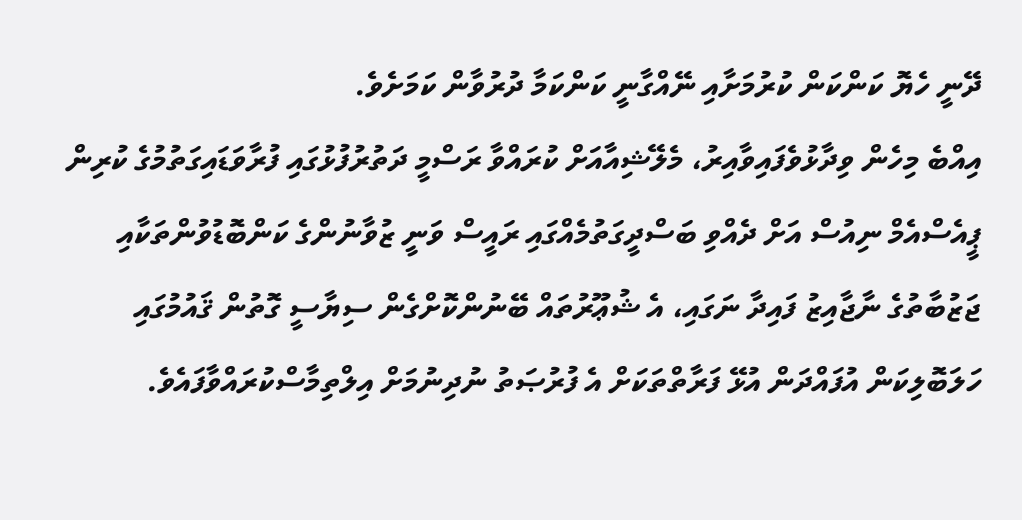ދޭނީ ހެޔޮ ކަންކަން ކުރުމަށާއި ނޭއްގާނީ ކަންކަމާ ދުރުވާން ކަމަށެވެ.
އިއްބެ މިހެން ވިދާޅުވެފައިވާއިރު، މެލޭޝިއާއަށް ކުރައްވާ ރަސްމީ ދަތުރުފުޅުގައި ފުރާވަޑައިގަތުމުގެ ކުރިން ޕީއެސްއެމް ނިއުސް އަށް ދެއްވި ބަސްދީގަތުމެއްގައި ރައީސް ވަނީ ޒުވާނުންގެ ކަންބޮޑުވުންތަކާއި ޖަޒުބާތުގެ ނާޖާއިޒު ފައިދާ ނަގައި، އެ ޝުޢޫރުތައް ބޭނުންކޮށްގެން ސިޔާސީ ގޮތުން ޤައުމުގައި ހަލަބޮލިކަން އުފައްދަން އުޅޭ ފަރާތްތަކަށް އެ ފުރުޞަތު ނުދިނުމަށް އިލްތިމާސްކުރައްވާފައެވެ.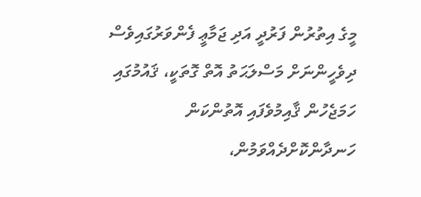މީގެ އިތުރުން ފަރުދީ އަދި ޖަމާޢީ ފެންވަރުގައިވެސް ދިވެހީންނަށް މަސްލަޙަތު އޮތް ގޮތަކީ، ޤައުމުގައި ހަމަޖެހުން ޤާއިމުވެފައި އޮތުންކަން ހަނދާންކޮށްދެއްވަމުން،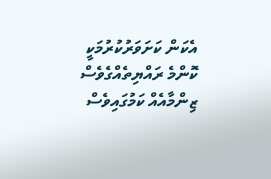އެކަން ކަށަވަރުކުރުމަކީ ކޮންމެ ރައްޔިތެއްގެވެސް ޒިންމާއެއް ކަމުގައިވެސް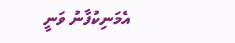އެމަނިކުފާނު ވަނީ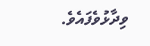ވިދާޅުވެފައެވެ.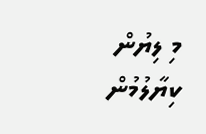މި ލިޔުން ކިޔާލުމުން